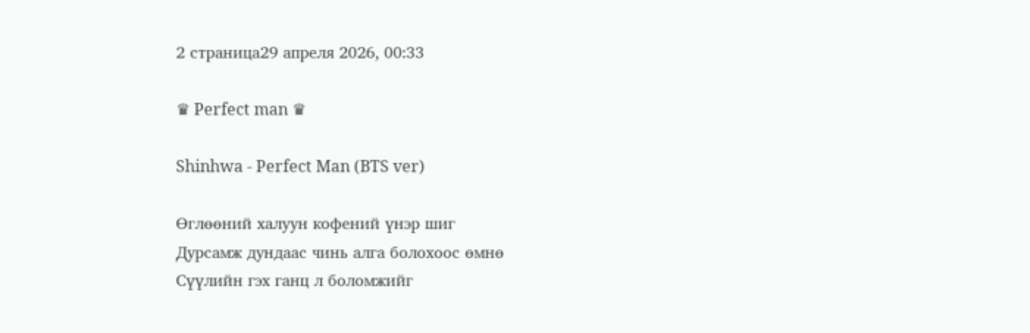2 страница29 апреля 2026, 00:33

♛ Perfect man ♛

Shinhwa - Perfect Man (BTS ver)

Өглөөний халуун кофений үнэр шиг
Дурсамж дундаас чинь алга болохоос өмнө
Сүүлийн гэх ганц л боломжийг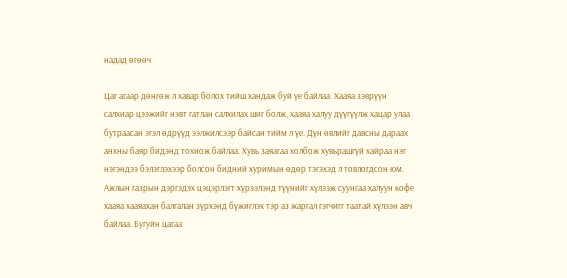надад өгөөч

Цаг агаар дөнгөж л хавар болох тийш хандаж буй үе байлаа. Хааяа зэврүүн салхиар цээжийг нэвт гатлан салхилах шиг болж, хааяа халуу дүүгүүлж хацар улаа бутраасан эгэл өдрүүд ээлжилсээр байсан тийм л үе. Дүн өвлийг давсны дараах анхны баяр бидэнд тохиож байлаа. Хувь заяагаа холбож хувьрашгүй хайраа нэг нэгэндээ бэлэглэхээр болсон бидний хуримын өдөр тэгэхэд л товлогдсон юм.
Ажлын газрын дэргэдэх цэцэрлэгт хүрээлэнд түүнийг хүлээж суунгаа халуун кофе хааяа хааяахан балгалан зүрхэнд бүжиглэх тэр аз жаргал гэгчигг таатай хүлээн авч байлаа. Бугуйн цагаа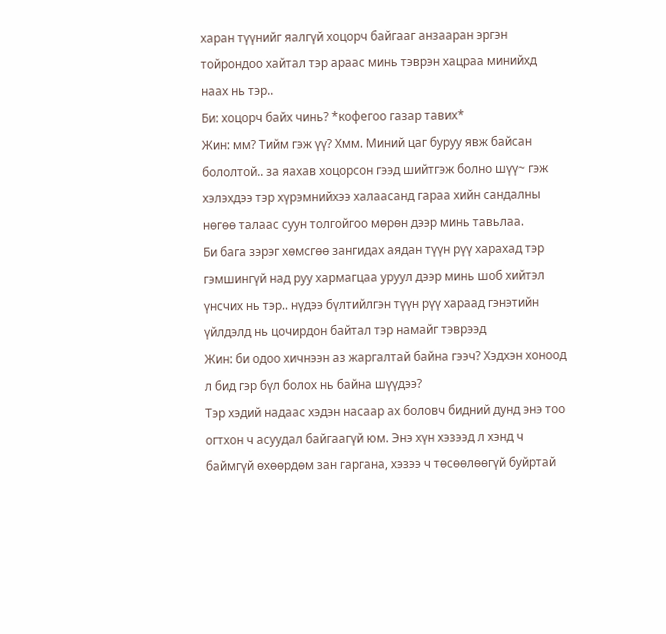харан түүнийг яалгүй хоцорч байгааг анзааран эргэн тойрондоо хайтал тэр араас минь тэврэн хацраа минийхд наах нь тэр..
Би: хоцорч байх чинь? *кофегоо газар тавих*
Жин: мм? Тийм гэж үү? Хмм. Миний цаг буруу явж байсан бололтой.. за яахав хоцорсон гээд шийтгэж болно шүү~ гэж хэлэхдээ тэр хүрэмнийхээ халаасанд гараа хийн сандалны нөгөө талаас суун толгойгоо мөрөн дээр минь тавьлаа.
Би бага зэрэг хөмсгөө зангидах аядан түүн рүү харахад тэр гэмшингүй над руу хармагцаа уруул дээр минь шоб хийтэл үнсчих нь тэр.. нүдээ бүлтийлгэн түүн рүү хараад гэнэтийн үйлдэлд нь цочирдон байтал тэр намайг тэврээд
Жин: би одоо хичнээн аз жаргалтай байна гээч? Хэдхэн хоноод л бид гэр бүл болох нь байна шүүдээ?
Тэр хэдий надаас хэдэн насаар ах боловч бидний дунд энэ тоо огтхон ч асуудал байгаагүй юм. Энэ хүн хэзээд л хэнд ч баймгүй өхөөрдөм зан гаргана, хэзээ ч төсөөлөөгүй буйртай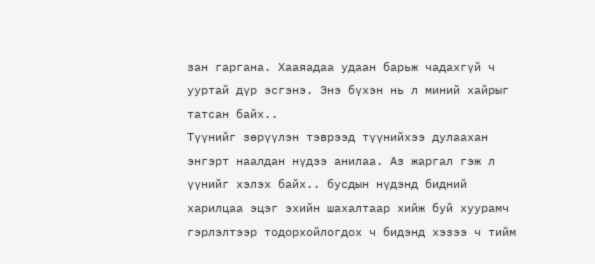зан гаргана. Хааяадаа удаан барьж чадахгүй ч ууртай дүр эсгэнэ. Энэ бүхэн нь л миний хайрыг татсан байх..
Түүнийг зөрүүлэн тэврээд түүнийхээ дулаахан энгэрт наалдан нүдээ анилаа. Аз жаргал гэж л үүнийг хэлэх байх.. бусдын нүдэнд бидний харилцаа эцэг эхийн шахалтаар хийж буй хуурамч гэрлэлтээр тодорхойлогдох ч бидэнд хэзээ ч тийм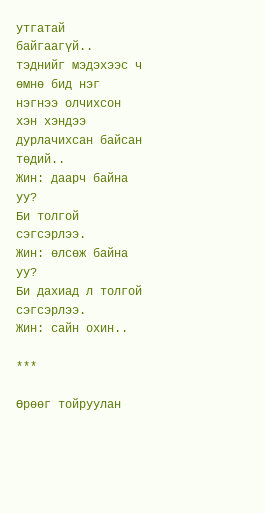утгатай байгаагүй.. тэднийг мэдэхээс ч өмнө бид нэг нэгнээ олчихсон хэн хэндээ дурлачихсан байсан төдий..
Жин: даарч байна уу?
Би толгой сэгсэрлээ.
Жин: өлсөж байна уу?
Би дахиад л толгой сэгсэрлээ.
Жин: сайн охин..

***

Өрөөг тойруулан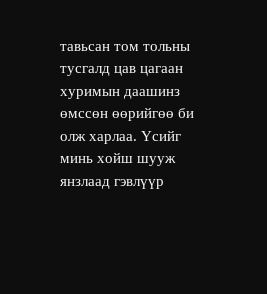тавьсан том тольны тусгалд цав цагаан хуримын даашинз өмссөн өөрийгөө би олж харлаа. Үсийг минь хойш шууж янзлаад гэвлүүр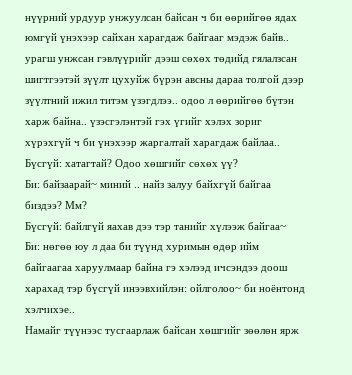нүүрний урдуур унжуулсан байсан ч би өөрийгөө ядах юмгүй үнэхээр сайхан харагдаж байгааг мэдэж байв.. урагш унжсан гэвлүүрийг дээш сөхөх төдийд гялалзсан шигтгээтэй зүүлт цухуйж бүрэн авсны дараа толгой дээр зүүлтний ижил титэм үзэгдлээ.. одоо л өөрийгөө бүтэн харж байна.. үзэсгэлэнтэй гэх үгийг хэлэх зориг хүрэхгүй ч би үнэхээр жаргалтай харагдаж байлаа..
Бүсгүй: хатагтай? Одоо хөшгийг сөхөх үү?
Би: байзаарай~ миний .. найз залуу байхгүй байгаа биздээ? Мм?
Бүсгүй: байлгүй яахав дээ тэр танийг хүлээж байгаа~
Би: нөгөө юу л даа би түүнд хуримын өдөр ийм байгаагаа харуулмаар байна гэ хэлээд ичсэндээ доош харахад тэр бүсгүй инээвхийлэн: ойлголоо~ би ноёнтонд хэлчихэе..
Намайг түүнээс тусгаарлаж байсан хөшгийг зөөлөн ярж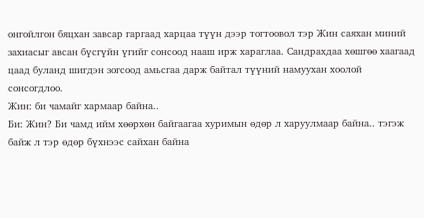онгойлгон бяцхан завсар гаргаад харцаа түүн дээр тогтоовол тэр Жин саяхан миний захиасыг авсан бүсгүйн үгийг сонсоод нааш ирж хараглаа. Сандрахдаа хөшгөө хаагаад цаад буланд шигдэн зогсоод амьсгаа дарж байтал түүний намуухан хоолой сонсогдлоо.
Жин: би чамайг хармаар байна..
Би: Жин? Би чамд ийм хөөрхөн байгаагаа хуримын өдөр л харуулмаар байна.. тэгэж байж л тэр өдөр бүхнээс сайхан байна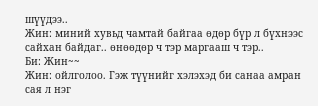шүүдээ..
Жин: миний хувьд чамтай байгаа өдөр бүр л бүхнээс сайхан байдаг.. өнөөдөр ч тэр маргааш ч тэр..
Би: Жин~~
Жин: ойлголоо. Гэж түүнийг хэлэхэд би санаа амран сая л нэг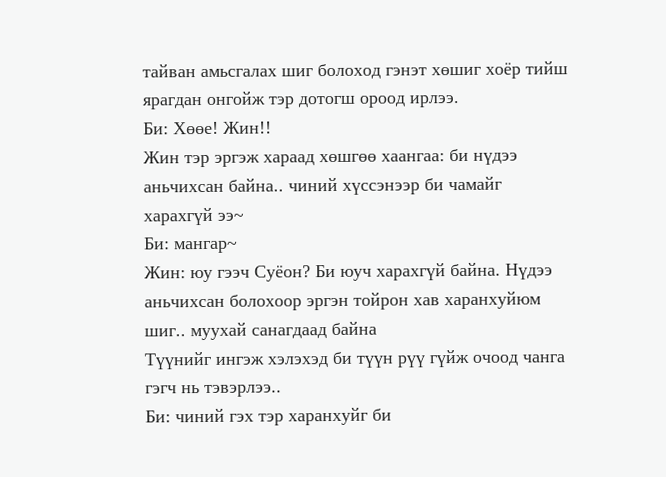тайван амьсгалах шиг болоход гэнэт хөшиг хоёр тийш ярагдан онгойж тэр дотогш ороод ирлээ.
Би: Хөөе! Жин!!
Жин тэр эргэж хараад хөшгөө хаангаа: би нүдээ аньчихсан байна.. чиний хүссэнээр би чамайг харахгүй ээ~
Би: мангар~
Жин: юу гээч Суёон? Би юуч харахгүй байна. Нүдээ аньчихсан болохоор эргэн тойрон хав харанхуйюм шиг.. муухай санагдаад байна
Түүнийг ингэж хэлэхэд би түүн рүү гүйж очоод чанга гэгч нь тэвэрлээ..
Би: чиний гэх тэр харанхуйг би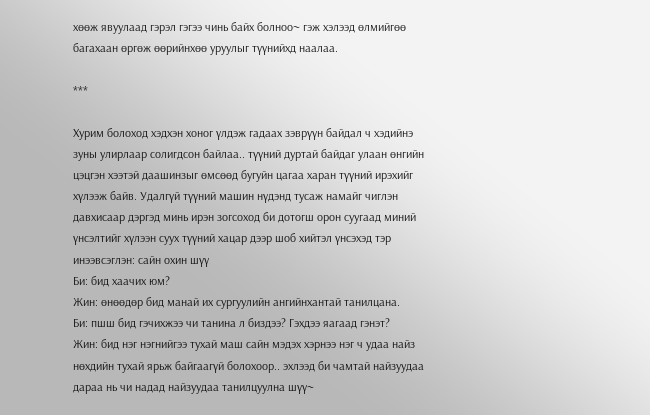хөөж явуулаад гэрэл гэгээ чинь байх болноо~ гэж хэлээд өлмийгөө багахаан өргөж өөрийнхөө уруулыг түүнийхд наалаа.

***

Хурим болоход хэдхэн хоног үлдэж гадаах зэврүүн байдал ч хэдийнэ зуны улирлаар солигдсон байлаа.. түүний дуртай байдаг улаан өнгийн цэцгэн хээтэй даашинзыг өмсөөд бугуйн цагаа харан түүний ирэхийг хүлээж байв. Удалгүй түүний машин нүдэнд тусаж намайг чиглэн давхисаар дэргэд минь ирэн зогсоход би дотогш орон суугаад миний үнсэлтийг хүлээн суух түүний хацар дээр шоб хийтэл үнсэхэд тэр инээвсэглэн: сайн охин шүү
Би: бид хаачих юм?
Жин: өнөөдөр бид манай их сургуулийн ангийнхантай танилцана.
Би: пшш бид гэчихжээ чи танина л биздээ? Гэхдээ яагаад гэнэт?
Жин: бид нэг нэгнийгээ тухай маш сайн мэдэх хэрнээ нэг ч удаа найз нөхдийн тухай ярьж байгаагүй болохоор.. эхлээд би чамтай найзуудаа дараа нь чи надад найзуудаа танилцуулна шүү~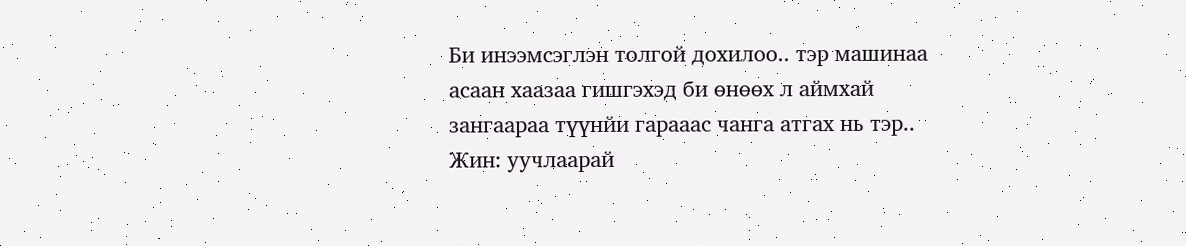Би инээмсэглэн толгой дохилоо.. тэр машинаа асаан хаазаа гишгэхэд би өнөөх л аймхай зангаараа түүнйи гарааас чанга атгах нь тэр..
Жин: уучлаарай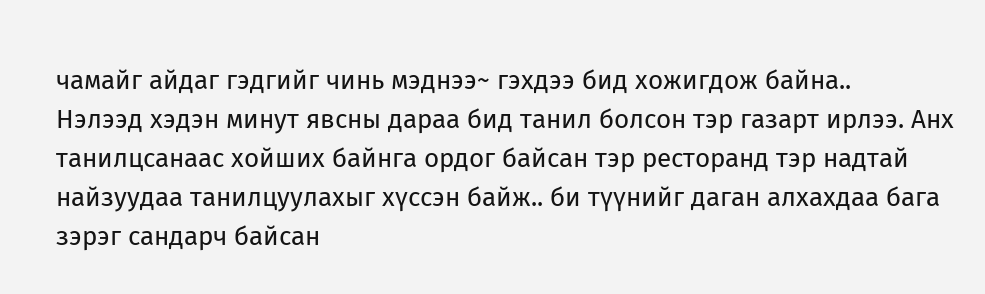чамайг айдаг гэдгийг чинь мэднээ~ гэхдээ бид хожигдож байна..
Нэлээд хэдэн минут явсны дараа бид танил болсон тэр газарт ирлээ. Анх танилцсанаас хойших байнга ордог байсан тэр ресторанд тэр надтай найзуудаа танилцуулахыг хүссэн байж.. би түүнийг даган алхахдаа бага зэрэг сандарч байсан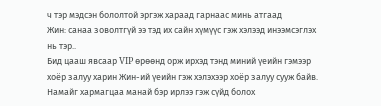ч тэр мэдсэн бололтой эргэж хараад гарнаас минь атгаад
Жин: санаа зоволтгүй ээ тэд их сайн хүмүүс гэж хэлээд инээмсэглэх нь тэр..
Бид цааш явсаар VIP өрөөнд орж ирхэд тэнд миний үеийн гэмээр хоёр залуу харин Жин-ий үеийн гэж хэлэхээр хоёр залуу сууж байв. Намайг хармагцаа манай бэр ирлээ гэж сүйд болох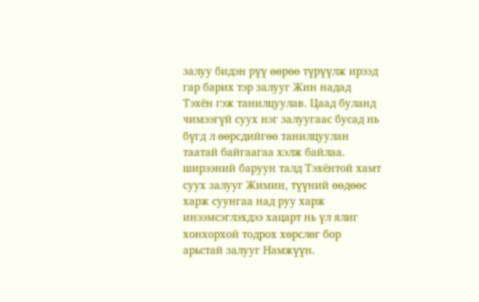залуу бидэн рүү өөрөө түрүүлж ирээд гар барих тэр залууг Жин надад Тэхён гэж танилцуулав. Цаад буланд чимээгүй суух нэг залуугаас бусад нь бүгд л өөрсдийгөө танилцуулан таатай байгаагаа хэлж байлаа. ширээний баруун талд Тэхёнтой хамт суух залууг Жимин, түүний өөдөөс харж суунгаа над руу харж инээмсэглэхдээ хацарт нь үл ялиг хонхорхой тодрох хөрслөг бор арьстай залууг Намжүүн.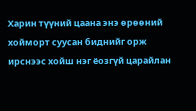Харин түүний цаана энэ өрөөний хойморт суусан биднийг орж ирснээс хойш нэг ёозгүй царайлан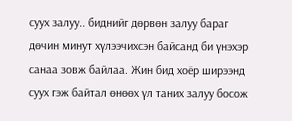суух залуу.. биднийг дөрвөн залуу бараг дөчин минут хүлээчихсэн байсанд би үнэхэр санаа зовж байлаа. Жин бид хоёр ширээнд суух гэж байтал өнөөх үл таних залуу босож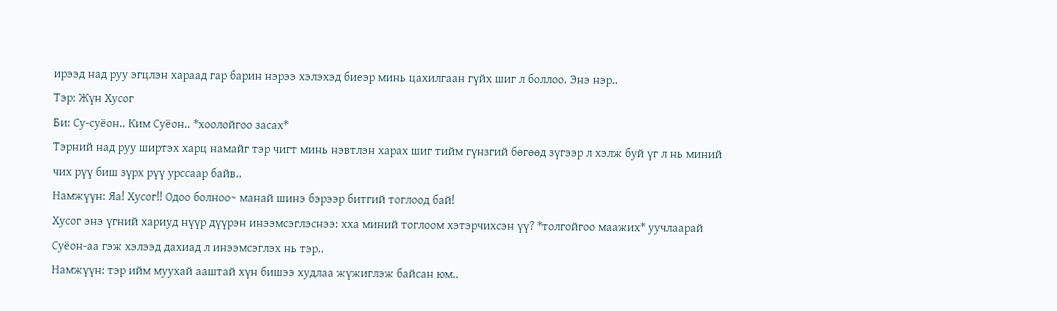ирээд над руу эгцлэн хараад гар барин нэрээ хэлэхэд биеэр минь цахилгаан гүйх шиг л боллоо. Энэ нэр..
Тэр: Жүн Хусог
Би: Су-суёон.. Ким Суёон.. *хоолойгоо засах*
Тэрний над руу ширтэх харц намайг тэр чигт минь нэвтлэн харах шиг тийм гүнзгий бөгөөд зүгээр л хэлж буй үг л нь миний чих рүү биш зүрх рүү урссаар байв..
Намжүүн: Яа! Хусог!! Одоо болноо~ манай шинэ бэрээр битгий тоглоод бай!
Хусог энэ үгний хариуд нүүр дүүрэн инээмсэглэснээ: хха миний тоглоом хэтэрчихсэн үү? *толгойгоо маажих* уучлаарай Суёон-аа гэж хэлээд дахиад л инээмсэглэх нь тэр..
Намжүүн: тэр ийм муухай ааштай хүн бишээ худлаа жүжиглэж байсан юм..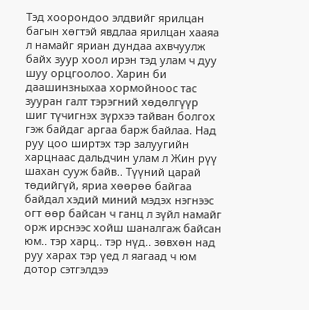Тэд хоорондоо элдвийг ярилцан багын хөгтэй явдлаа ярилцан хааяа л намайг яриан дундаа ахвчуулж байх зуур хоол ирэн тэд улам ч дуу шуу орцгоолоо. Харин би даашинзныхаа хормойноос тас зууран галт тэрэгний хөдөлгүүр шиг түчигнэх зүрхээ тайван болгох гэж байдаг аргаа барж байлаа. Над руу цоо ширтэх тэр залуугийн харцнаас дальдчин улам л Жин рүү шахан сууж байв.. Түүний царай төдийгүй, яриа хөөрөө байгаа байдал хэдий миний мэдэх нэгнээс огт өөр байсан ч ганц л зүйл намайг орж ирснээс хойш шаналгаж байсан юм.. тэр харц.. тэр нүд.. зөвхөн над руу харах тэр үед л яагаад ч юм дотор сэтгэлдээ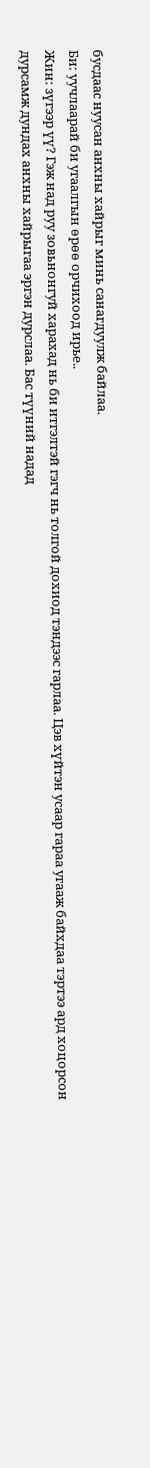бусдаас нуусан анхны хайрыг минь санагдуулж байлаа.
Би: уучлаарай би угаалгын өрөө орчихоод ирье..
Жин: зүгээр үү? Гэж над руу зовьнонгуй харахад нь би итгэлтэй гэгч нь толгой дохиод тэндээс гарлаа. Цэв хүйтэн усаар гараа угааж байхдаа тэртээ ард хоцорсон дурсамж дундах анхны хайрыгаа эргэн дурслаа. Бас түүний надад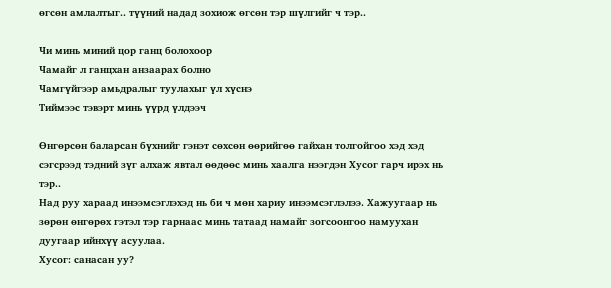өгсөн амлалтыг.. түүний надад зохиож өгсөн тэр шүлгийг ч тэр..

Чи минь миний цор ганц болохоор
Чамайг л ганцхан анзаарах болно
Чамгүйгээр амьдралыг туулахыг үл хүснэ
Тиймээс тэвэрт минь үүрд үлдээч

Өнгөрсөн баларсан бүхнийг гэнэт сөхсөн өөрийгөө гайхан толгойгоо хэд хэд сэгсрээд тэдний зүг алхаж явтал өөдөөс минь хаалга нээгдэн Хусог гарч ирэх нь тэр..
Над руу хараад инээмсэглэхэд нь би ч мөн хариу инээмсэглэлээ. Хажуугаар нь зөрөн өнгөрөх гэтэл тэр гарнаас минь татаад намайг зогсоонгоо намуухан дуугаар ийнхүү асуулаа.
Хусог: санасан уу?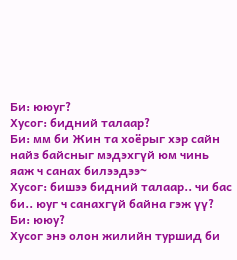Би: ююуг?
Хусог: бидний талаар?
Би: мм би Жин та хоёрыг хэр сайн найз байсныг мэдэхгүй юм чинь яаж ч санах билээдээ~
Хусог: бишээ бидний талаар.. чи бас би.. юуг ч санахгүй байна гэж үү?
Би: ююу?
Хусог энэ олон жилийн туршид би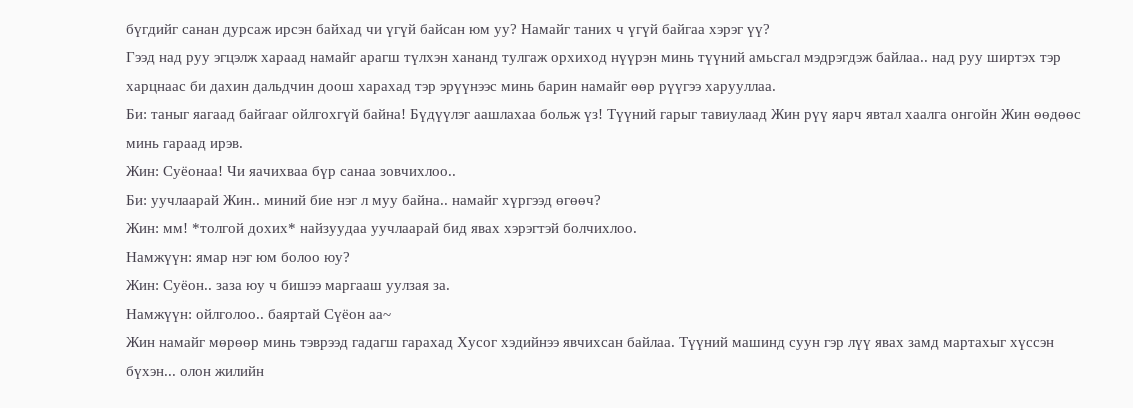бүгдийг санан дурсаж ирсэн байхад чи үгүй байсан юм уу? Намайг таних ч үгүй байгаа хэрэг үү?
Гээд над руу эгцэлж хараад намайг арагш түлхэн хананд тулгаж орхиход нүүрэн минь түүний амьсгал мэдрэгдэж байлаа.. над руу ширтэх тэр харцнаас би дахин дальдчин доош харахад тэр эрүүнээс минь барин намайг өөр рүүгээ харууллаа.
Би: таныг яагаад байгааг ойлгохгүй байна! Бүдүүлэг аашлахаа больж үз! Түүний гарыг тавиулаад Жин рүү яарч явтал хаалга онгойн Жин өөдөөс минь гараад ирэв.
Жин: Суёонаа! Чи яачихваа бүр санаа зовчихлоо..
Би: уучлаарай Жин.. миний бие нэг л муу байна.. намайг хүргээд өгөөч?
Жин: мм! *толгой дохих* найзуудаа уучлаарай бид явах хэрэгтэй болчихлоо.
Намжүүн: ямар нэг юм болоо юу?
Жин: Суёон.. заза юу ч бишээ маргааш уулзая за.
Намжүүн: ойлголоо.. баяртай Сүёон аа~
Жин намайг мөрөөр минь тэврээд гадагш гарахад Хусог хэдийнээ явчихсан байлаа. Түүний машинд суун гэр лүү явах замд мартахыг хүссэн бүхэн... олон жилийн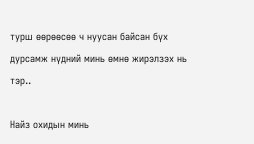турш өөрөөсөө ч нуусан байсан бүх дурсамж нүдний минь өмнө жирэлзэх нь тэр..

Найз охидын минь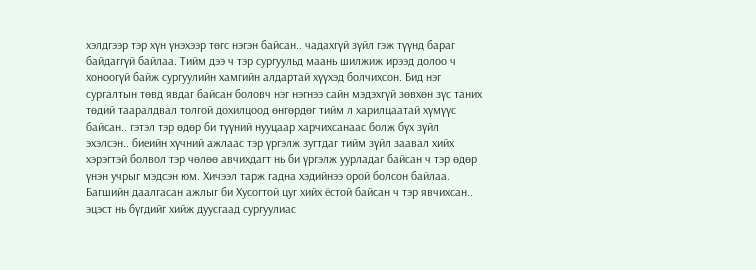хэлдгээр тэр хүн үнэхээр төгс нэгэн байсан.. чадахгүй зүйл гэж түүнд бараг байдаггүй байлаа. Тийм дээ ч тэр сургуульд маань шилжиж ирээд долоо ч хоноогүй байж сургуулийн хамгийн алдартай хүүхэд болчихсон. Бид нэг сургалтын төвд явдаг байсан боловч нэг нэгнээ сайн мэдэхгүй зөвхөн зүс таних төдий тааралдвал толгой дохилцоод өнгөрдөг тийм л харилцаатай хүмүүс байсан.. гэтэл тэр өдөр би түүний нууцаар харчихсанаас болж бүх зүйл эхэлсэн.. биеийн хүчний ажлаас тэр үргэлж зугтдаг тийм зүйл заавал хийх хэрэгтэй болвол тэр чөлөө авчихдагт нь би үргэлж уурладаг байсан ч тэр өдөр үнэн учрыг мэдсэн юм. Хичээл тарж гадна хэдийнээ орой болсон байлаа. Багшийн даалгасан ажлыг би Хусогтой цуг хийх ёстой байсан ч тэр явчихсан.. эцэст нь бүгдийг хийж дуусгаад сургуулиас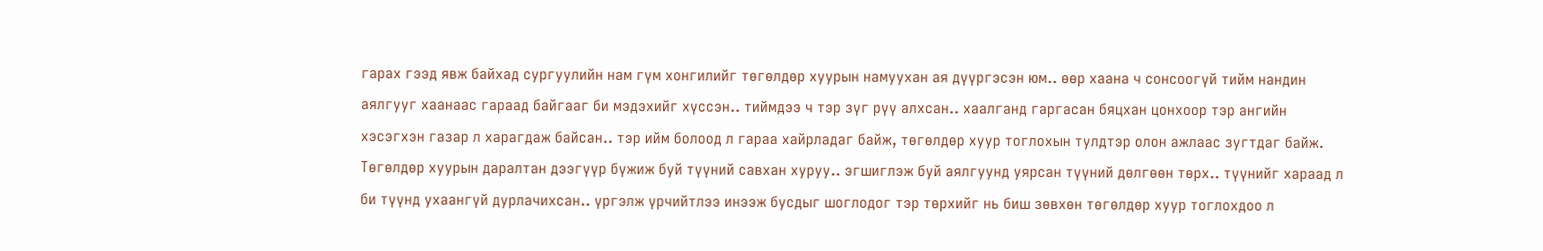гарах гээд явж байхад сургуулийн нам гүм хонгилийг төгөлдөр хуурын намуухан ая дүүргэсэн юм.. өөр хаана ч сонсоогүй тийм нандин аялгууг хаанаас гараад байгааг би мэдэхийг хүссэн.. тиймдээ ч тэр зүг рүү алхсан.. хаалганд гаргасан бяцхан цонхоор тэр ангийн хэсэгхэн газар л харагдаж байсан.. тэр ийм болоод л гараа хайрладаг байж, төгөлдөр хуур тоглохын тулдтэр олон ажлаас зугтдаг байж. Төгөлдөр хуурын даралтан дээгүүр бүжиж буй түүний савхан хуруу.. эгшиглэж буй аялгуунд уярсан түүний дөлгөөн төрх.. түүнийг хараад л би түүнд ухаангүй дурлачихсан.. үргэлж үрчийтлээ инээж бусдыг шоглодог тэр төрхийг нь биш зөвхөн төгөлдөр хуур тоглохдоо л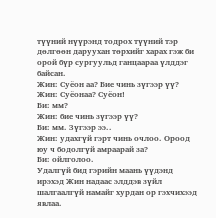түүний нүүрэнд тодрох түүний тэр дөлгөөн даруухан төрхийг харах гэж би орой бүр сургуульд ганцаараа үлддэг байсан.
Жин: Суёон аа? Бие чинь зүгээр үү?
Жин: Суёонаа? Суёон!
Би: мм?
Жин: бие чинь зүгээр үү?
Би: мм. Зүгээр ээ..
Жин: удахгүй гэрт чинь очлоо. Ороод юу ч бодолгүй амраарай за?
Би: ойлголоо.
Удалгүй бид гэрийн маань үүдэнд ирэхэд Жин надаас элддэв зүйл шалгаалгүй намайг хурдан ор гэхчихээд явлаа.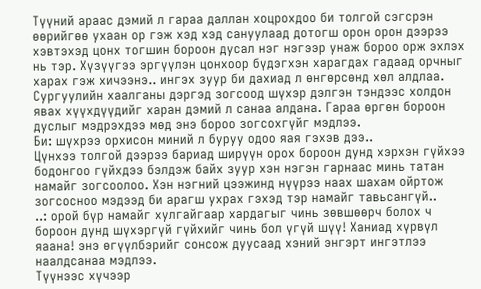Түүний араас дэмий л гараа даллан хоцрохдоо би толгой сэгсрэн өөрийгөө ухаан ор гэж хэд хэд сануулаад дотогш орон орон дээрээ хэвтэхэд цонх тогшин бороон дусал нэг нэгээр унаж бороо орж эхлэх нь тэр. Хүзүүгээ эргүүлэн цонхоор бүдэгхэн харагдах гадаад орчныг харах гэж хичээнэ.. ингэх зуур би дахиад л өнгөрсөнд хөл алдлаа.
Сургуулийн хаалганы дэргэд зогсоод шүхэр дэлгэн тэндээс холдон явах хүүхдүүдийг харан дэмий л санаа алдана. Гараа өргөн бороон дуслыг мэдрэхдээ мөд энэ бороо зогсохгүйг мэдлээ.
Би: шүхрээ орхисон миний л буруу одоо яая гэхэв дээ..
Цүнхээ толгой дээрээ бариад ширүүн орох бороон дунд хэрхэн гүйхээ бодонгоо гүйхдээ бэлдэж байх зуур хэн нэгэн гарнаас минь татан намайг зогсоолоо. Хэн нэгний цээжинд нүүрээ наах шахам ойртож зогсосноо мэдээд би арагш ухрах гэхэд тэр намайг тавьсангүй..
..: орой бүр намайг хулгайгаар хардагыг чинь зөвшөөрч болох ч бороон дунд шүхэргүй гүйхийг чинь бол үгүй шүү! Ханиад хүрвүл яаана! энэ өгүүлбэрийг сонсож дуусаад хэний энгэрт ингэтлээ наалдсанаа мэдлээ.
Түүнээс хүчээр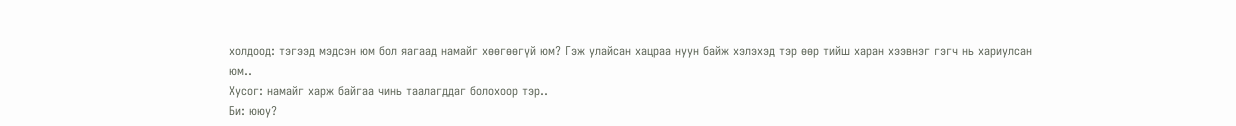холдоод: тэгээд мэдсэн юм бол яагаад намайг хөөгөөгүй юм? Гэж улайсан хацраа нуун байж хэлэхэд тэр өөр тийш харан хээвнэг гэгч нь хариулсан юм..
Хусог: намайг харж байгаа чинь таалагддаг болохоор тэр..
Би: ююу?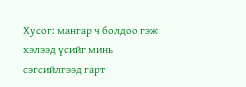Хусог: мангар ч болдоо гэж хэлээд үсийг минь сэгсийлгээд гарт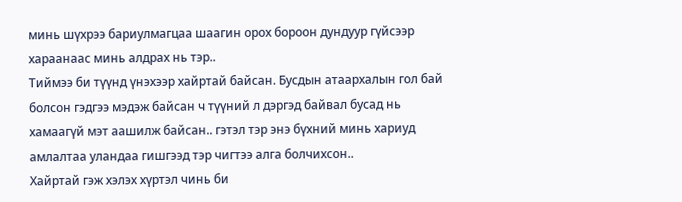минь шүхрээ бариулмагцаа шаагин орох бороон дундуур гүйсээр хараанаас минь алдрах нь тэр..
Тиймээ би түүнд үнэхээр хайртай байсан. Бусдын атаархалын гол бай болсон гэдгээ мэдэж байсан ч түүний л дэргэд байвал бусад нь хамаагүй мэт аашилж байсан.. гэтэл тэр энэ бүхний минь хариуд амлалтаа уландаа гишгээд тэр чигтээ алга болчихсон..
Хайртай гэж хэлэх хүртэл чинь би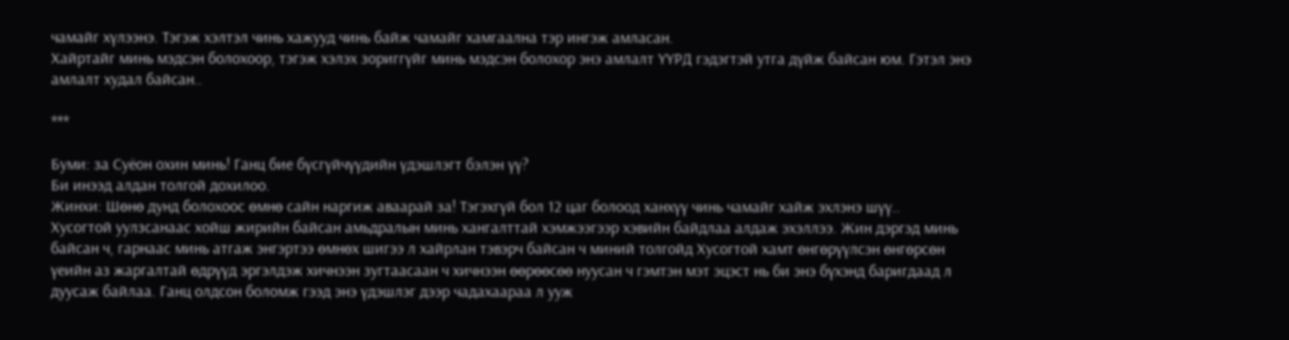чамайг хүлээнэ. Тэгэж хэлтэл чинь хажууд чинь байж чамайг хамгаална тэр ингэж амласан.
Хайртайг минь мэдсэн болохоор, тэгэж хэлэх зориггүйг минь мэдсэн болохор энэ амлалт ҮҮРД гэдэгтэй утга дүйж байсан юм. Гэтэл энэ амлалт худал байсан..

***

Буми: за Суёон охин минь! Ганц бие бүсгүйчүүдийн үдэшлэгт бэлэн үү?
Би инээд алдан толгой дохилоо.
Жинхи: Шөнө дунд болохоос өмнө сайн наргиж аваарай за! Тэгэхгүй бол 12 цаг болоод ханхүү чинь чамайг хайж эхлэнэ шүү..
Хусогтой уулзсанаас хойш жирийн байсан амьдралын минь хангалттай хэмжээгээр хэвийн байдлаа алдаж эхэллээ. Жин дэргэд минь байсан ч, гарнаас минь атгаж энгэртээ өмнөх шигээ л хайрлан тэвэрч байсан ч миний толгойд Хусогтой хамт өнгөрүүлсэн өнгөрсөн үеийн аз жаргалтай өдрүүд эргэлдэж хичнээн зугтаасаан ч хичнээн өөрөөсөө нуусан ч гэмтэн мэт эцэст нь би энэ бүхэнд баригдаад л дуусаж байлаа. Ганц олдсон боломж гээд энэ үдэшлэг дээр чадахаараа л ууж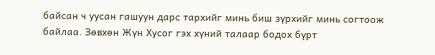байсан ч уусан гашуун дарс тархийг минь биш зүрхийг минь согтоож байлаа. Зөвхөн Жүн Хусог гэх хүний талаар бодох бүрт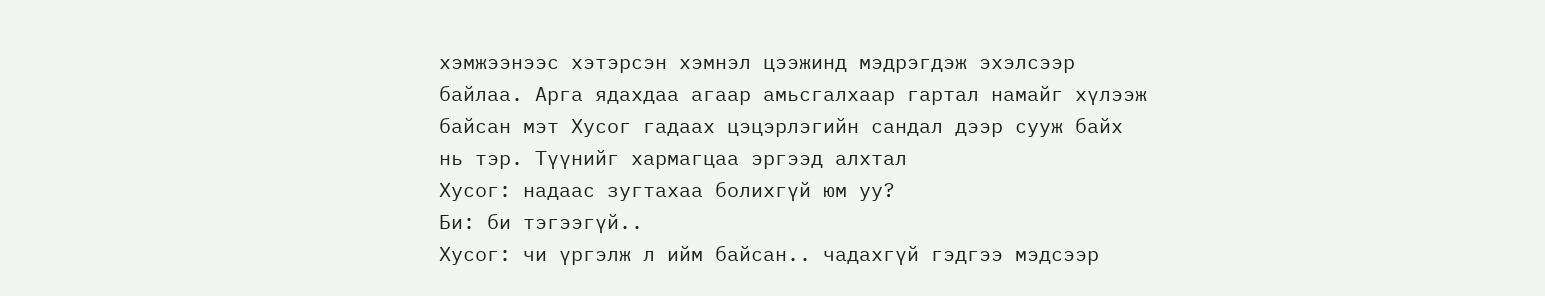хэмжээнээс хэтэрсэн хэмнэл цээжинд мэдрэгдэж эхэлсээр байлаа. Арга ядахдаа агаар амьсгалхаар гартал намайг хүлээж байсан мэт Хусог гадаах цэцэрлэгийн сандал дээр сууж байх нь тэр. Түүнийг хармагцаа эргээд алхтал
Хусог: надаас зугтахаа болихгүй юм уу?
Би: би тэгээгүй..
Хусог: чи үргэлж л ийм байсан.. чадахгүй гэдгээ мэдсээр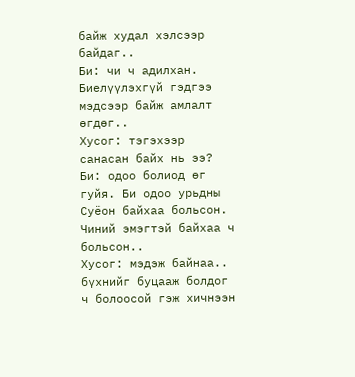байж худал хэлсээр байдаг..
Би: чи ч адилхан. Биелүүлэхгүй гэдгээ мэдсээр байж амлалт өгдөг..
Хусог: тэгэхээр санасан байх нь ээ?
Би: одоо болиод өг гуйя. Би одоо урьдны Суёон байхаа больсон. Чиний эмэгтэй байхаа ч больсон..
Хусог: мэдэж байнаа.. бүхнийг буцааж болдог ч болоосой гэж хичнээн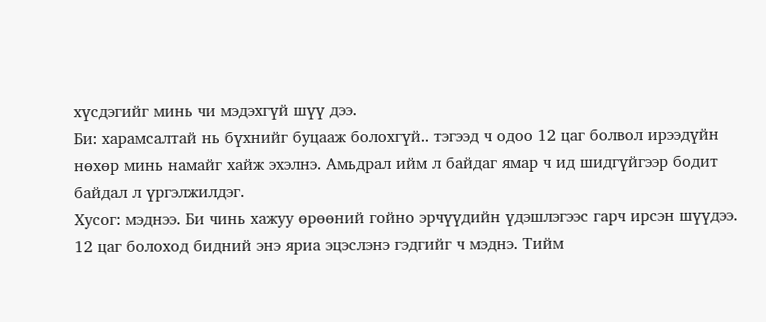хүсдэгийг минь чи мэдэхгүй шүү дээ.
Би: харамсалтай нь бүхнийг буцааж болохгүй.. тэгээд ч одоо 12 цаг болвол ирээдүйн нөхөр минь намайг хайж эхэлнэ. Амьдрал ийм л байдаг ямар ч ид шидгүйгээр бодит байдал л үргэлжилдэг.
Хусог: мэднээ. Би чинь хажуу өрөөний гойно эрчүүдийн үдэшлэгээс гарч ирсэн шүүдээ. 12 цаг болоход бидний энэ яриа эцэслэнэ гэдгийг ч мэднэ. Тийм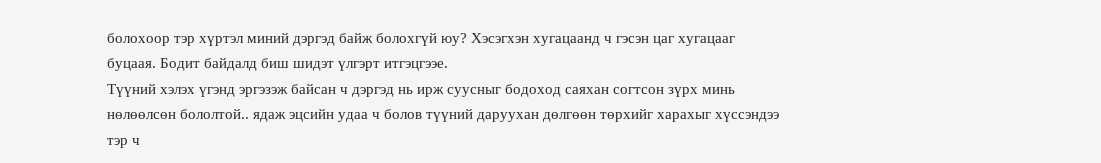болохоор тэр хүртэл миний дэргэд байж болохгүй юу? Хэсэгхэн хугацаанд ч гэсэн цаг хугацааг буцаая. Бодит байдалд биш шидэт үлгэрт итгэцгээе.
Түүний хэлэх үгэнд эргэзэж байсан ч дэргэд нь ирж суусныг бодоход саяхан согтсон зүрх минь нөлөөлсөн бололтой.. ядаж эцсийн удаа ч болов түүний даруухан дөлгөөн төрхийг харахыг хүссэндээ тэр ч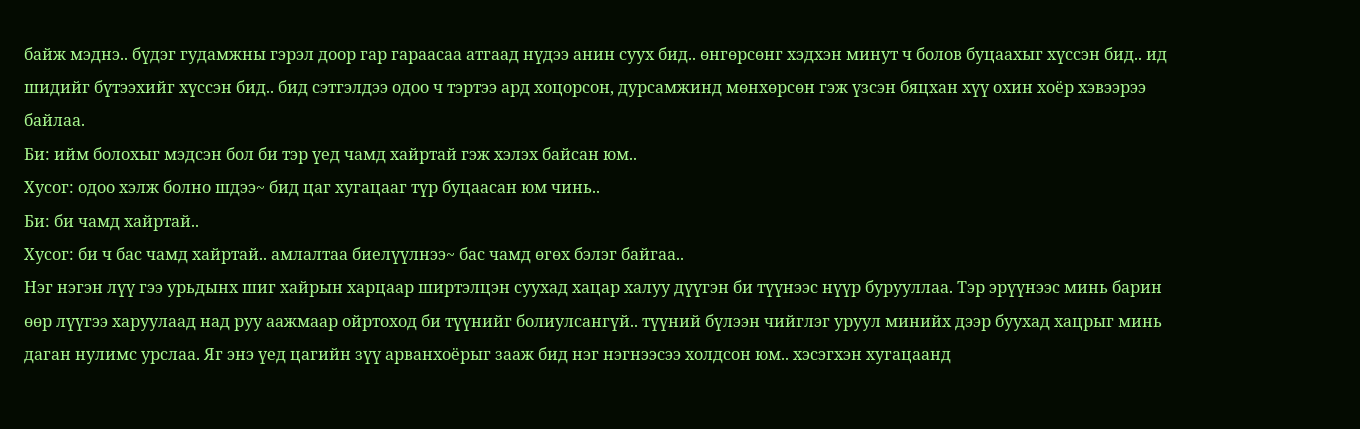байж мэднэ.. бүдэг гудамжны гэрэл доор гар гараасаа атгаад нүдээ анин суух бид.. өнгөрсөнг хэдхэн минут ч болов буцаахыг хүссэн бид.. ид шидийг бүтээхийг хүссэн бид.. бид сэтгэлдээ одоо ч тэртээ ард хоцорсон, дурсамжинд мөнхөрсөн гэж үзсэн бяцхан хүү охин хоёр хэвээрээ байлаа.
Би: ийм болохыг мэдсэн бол би тэр үед чамд хайртай гэж хэлэх байсан юм..
Хусог: одоо хэлж болно шдээ~ бид цаг хугацааг түр буцаасан юм чинь..
Би: би чамд хайртай..
Хусог: би ч бас чамд хайртай.. амлалтаа биелүүлнээ~ бас чамд өгөх бэлэг байгаа..
Нэг нэгэн лүү гээ урьдынх шиг хайрын харцаар ширтэлцэн суухад хацар халуу дүүгэн би түүнээс нүүр бурууллаа. Тэр эрүүнээс минь барин өөр лүүгээ харуулаад над руу аажмаар ойртоход би түүнийг болиулсангүй.. түүний бүлээн чийглэг уруул минийх дээр буухад хацрыг минь даган нулимс урслаа. Яг энэ үед цагийн зүү арванхоёрыг зааж бид нэг нэгнээсээ холдсон юм.. хэсэгхэн хугацаанд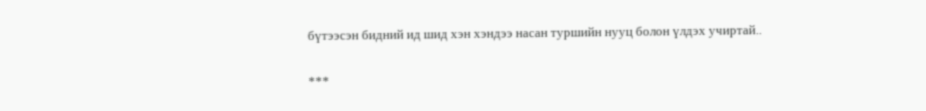бүтээсэн бидний ид шид хэн хэндээ насан туршийн нууц болон үлдэх учиртай..

***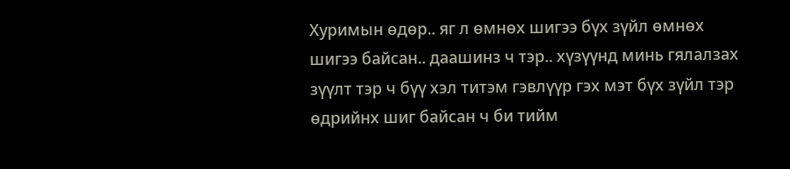Хуримын өдөр.. яг л өмнөх шигээ бүх зүйл өмнөх шигээ байсан.. даашинз ч тэр.. хүзүүнд минь гялалзах зүүлт тэр ч бүү хэл титэм гэвлүүр гэх мэт бүх зүйл тэр өдрийнх шиг байсан ч би тийм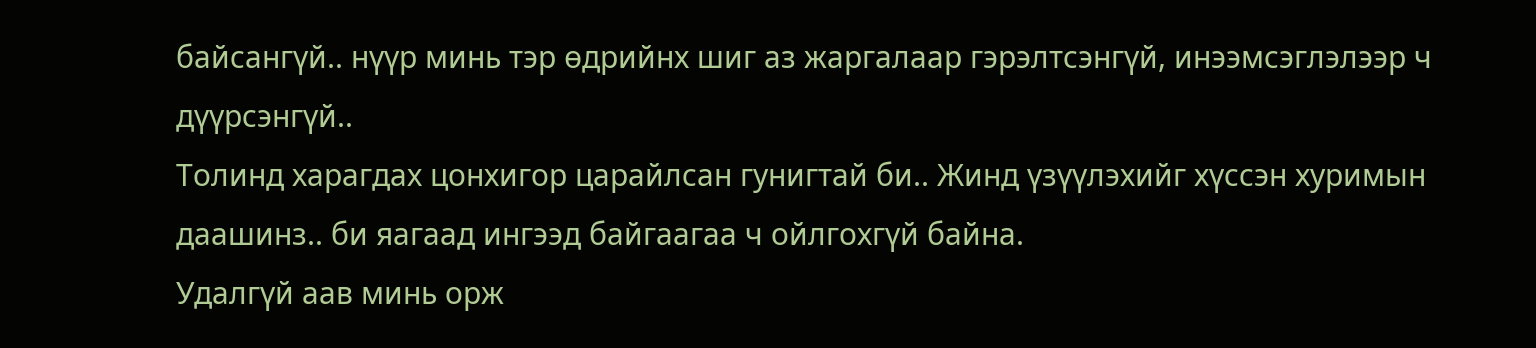байсангүй.. нүүр минь тэр өдрийнх шиг аз жаргалаар гэрэлтсэнгүй, инээмсэглэлээр ч дүүрсэнгүй..
Толинд харагдах цонхигор царайлсан гунигтай би.. Жинд үзүүлэхийг хүссэн хуримын даашинз.. би яагаад ингээд байгаагаа ч ойлгохгүй байна.
Удалгүй аав минь орж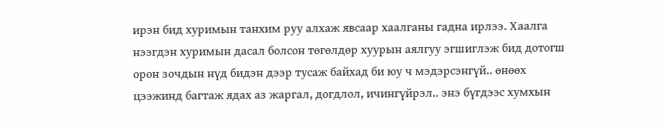ирэн бид хуримын танхим руу алхаж явсаар хаалганы гадна ирлээ. Хаалга нээгдэн хуримын дасал болсон төгөлдөр хуурын аялгуу эгшиглэж бид дотогш орон зочдын нүд бидэн дээр тусаж байхад би юу ч мэдэрсэнгүй.. өнөөх цээжинд багтаж ядах аз жаргал, догдлол, ичингүйрэл.. энэ бүгдээс хумхын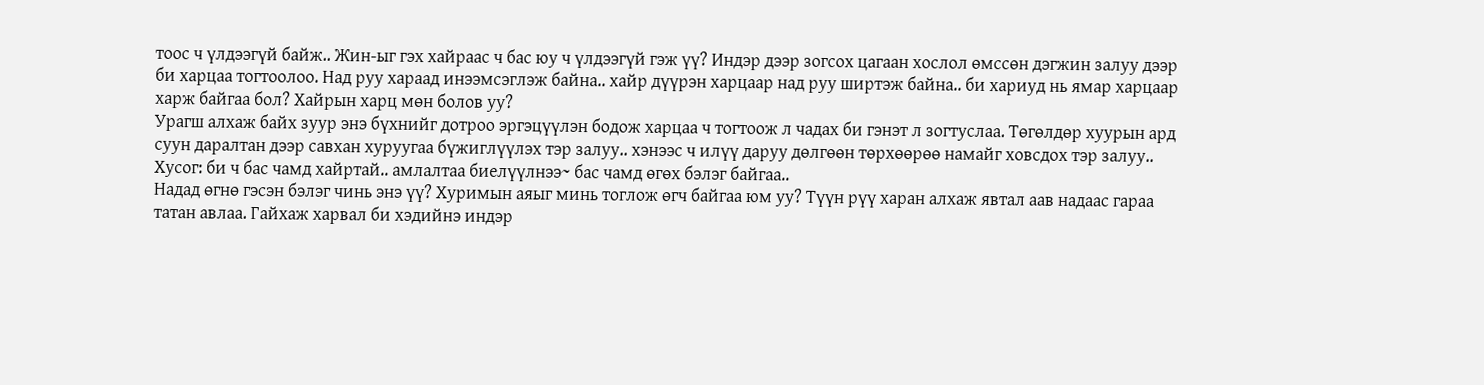тоос ч үлдээгүй байж.. Жин-ыг гэх хайраас ч бас юу ч үлдээгүй гэж үү? Индэр дээр зогсох цагаан хослол өмссөн дэгжин залуу дээр би харцаа тогтоолоо. Над руу хараад инээмсэглэж байна.. хайр дүүрэн харцаар над руу ширтэж байна.. би хариуд нь ямар харцаар харж байгаа бол? Хайрын харц мөн болов уу?
Урагш алхаж байх зуур энэ бүхнийг дотроо эргэцүүлэн бодож харцаа ч тогтоож л чадах би гэнэт л зогтуслаа. Төгөлдөр хуурын ард суун даралтан дээр савхан хуруугаа бүжиглүүлэх тэр залуу.. хэнээс ч илүү даруу дөлгөөн төрхөөрөө намайг ховсдох тэр залуу..
Хусог: би ч бас чамд хайртай.. амлалтаа биелүүлнээ~ бас чамд өгөх бэлэг байгаа..
Надад өгнө гэсэн бэлэг чинь энэ үү? Хуримын аяыг минь тоглож өгч байгаа юм уу? Түүн рүү харан алхаж явтал аав надаас гараа татан авлаа. Гайхаж харвал би хэдийнэ индэр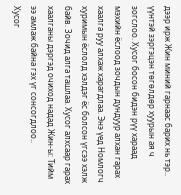дээр ирж Жин миний гарнаас барих нь тэр.. үүнтэй зэргэцэн төгөлдөр хуурын ая ч зогслоо. Хусог босон бидэн рүү хараад мэхийн ёслоод зочдын дундуур алхан гарах хаалга руу алхаж харагдлаа. Энэ үед Номлогч хуримын ёслолд хэлдэг ёс болсон үгсээ хэлж байв. Зочид алга ташлаа. Хусог алхсаар гарах хаалганы дэргэд очиход надад Жин-ы: Тийм ээ амлаж байна гэх үг сонсогдлоо..
Хусог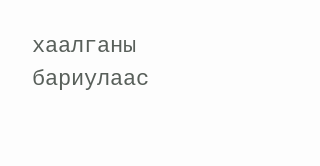хаалганы бариулаас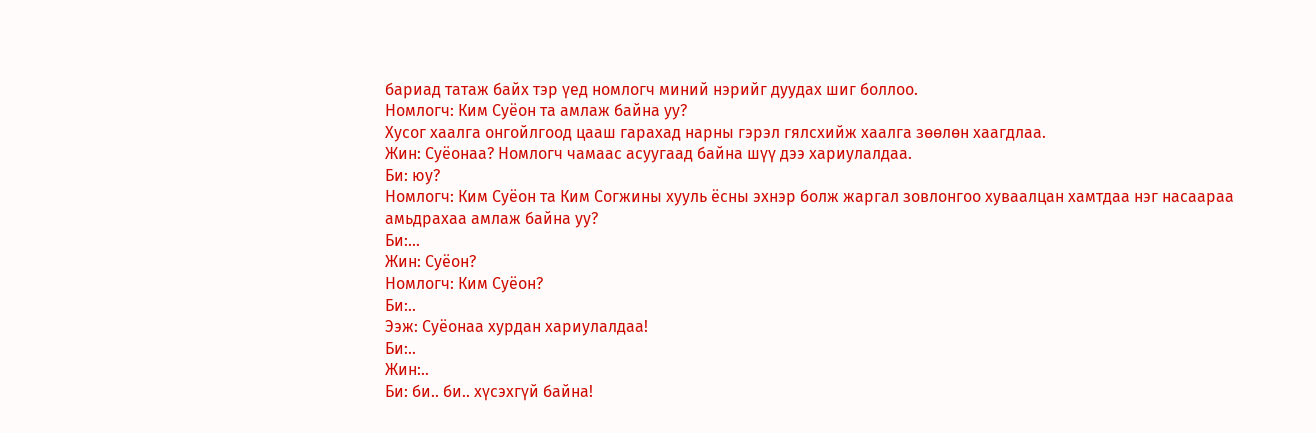бариад татаж байх тэр үед номлогч миний нэрийг дуудах шиг боллоо.
Номлогч: Ким Суёон та амлаж байна уу?
Хусог хаалга онгойлгоод цааш гарахад нарны гэрэл гялсхийж хаалга зөөлөн хаагдлаа.
Жин: Суёонаа? Номлогч чамаас асуугаад байна шүү дээ хариулалдаа.
Би: юу?
Номлогч: Ким Суёон та Ким Согжины хууль ёсны эхнэр болж жаргал зовлонгоо хуваалцан хамтдаа нэг насаараа амьдрахаа амлаж байна уу?
Би:...
Жин: Суёон?
Номлогч: Ким Суёон?
Би:..
Ээж: Суёонаа хурдан хариулалдаа!
Би:..
Жин:..
Би: би.. би.. хүсэхгүй байна!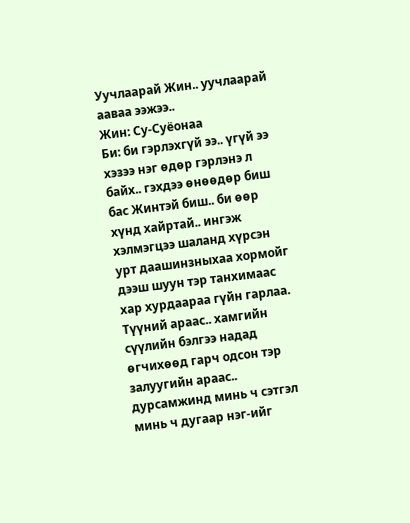Уучлаарай Жин.. уучлаарай ааваа ээжээ..
Жин: Су-Суёонаа
Би: би гэрлэхгүй ээ.. үгүй ээ хэзээ нэг өдөр гэрлэнэ л байх.. гэхдээ өнөөдөр биш бас Жинтэй биш.. би өөр хүнд хайртай.. ингэж хэлмэгцээ шаланд хүрсэн урт даашинзныхаа хормойг дээш шуун тэр танхимаас хар хурдаараа гүйн гарлаа.
Түүний араас.. хамгийн сүүлийн бэлгээ надад өгчихөөд гарч одсон тэр залуугийн араас.. дурсамжинд минь ч сэтгэл минь ч дугаар нэг-ийг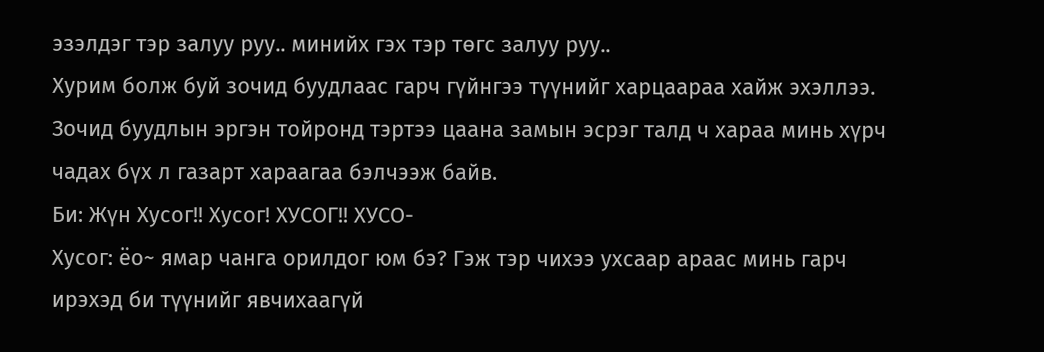эзэлдэг тэр залуу руу.. минийх гэх тэр төгс залуу руу..
Хурим болж буй зочид буудлаас гарч гүйнгээ түүнийг харцаараа хайж эхэллээ. Зочид буудлын эргэн тойронд тэртээ цаана замын эсрэг талд ч хараа минь хүрч чадах бүх л газарт хараагаа бэлчээж байв.
Би: Жүн Хусог!! Хусог! ХУСОГ!! ХУСО-
Хусог: ёо~ ямар чанга орилдог юм бэ? Гэж тэр чихээ ухсаар араас минь гарч ирэхэд би түүнийг явчихаагүй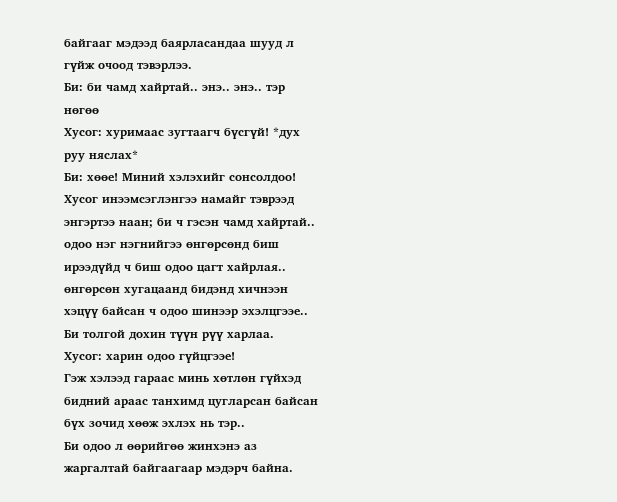байгааг мэдээд баярласандаа шууд л гүйж очоод тэвэрлээ.
Би: би чамд хайртай.. энэ.. энэ.. тэр нөгөө
Хусог: хуримаас зугтаагч бүсгүй! *дух руу няслах*
Би: хөөе! Миний хэлэхийг сонсолдоо!
Хусог инээмсэглэнгээ намайг тэврээд энгэртээ наан; би ч гэсэн чамд хайртай.. одоо нэг нэгнийгээ өнгөрсөнд биш ирээдүйд ч биш одоо цагт хайрлая.. өнгөрсөн хугацаанд бидэнд хичнээн хэцүү байсан ч одоо шинээр эхэлцгээе..
Би толгой дохин түүн рүү харлаа.
Хусог: харин одоо гүйцгээе!
Гэж хэлээд гараас минь хөтлөн гүйхэд бидний араас танхимд цугларсан байсан бүх зочид хөөж эхлэх нь тэр..
Би одоо л өөрийгөө жинхэнэ аз жаргалтай байгаагаар мэдэрч байна.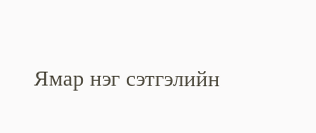Ямар нэг сэтгэлийн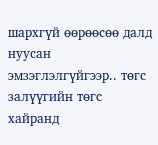шархгүй өөрөөсөө далд нуусан эмзэглэлгүйгээр.. төгс залүүгийн төгс хайранд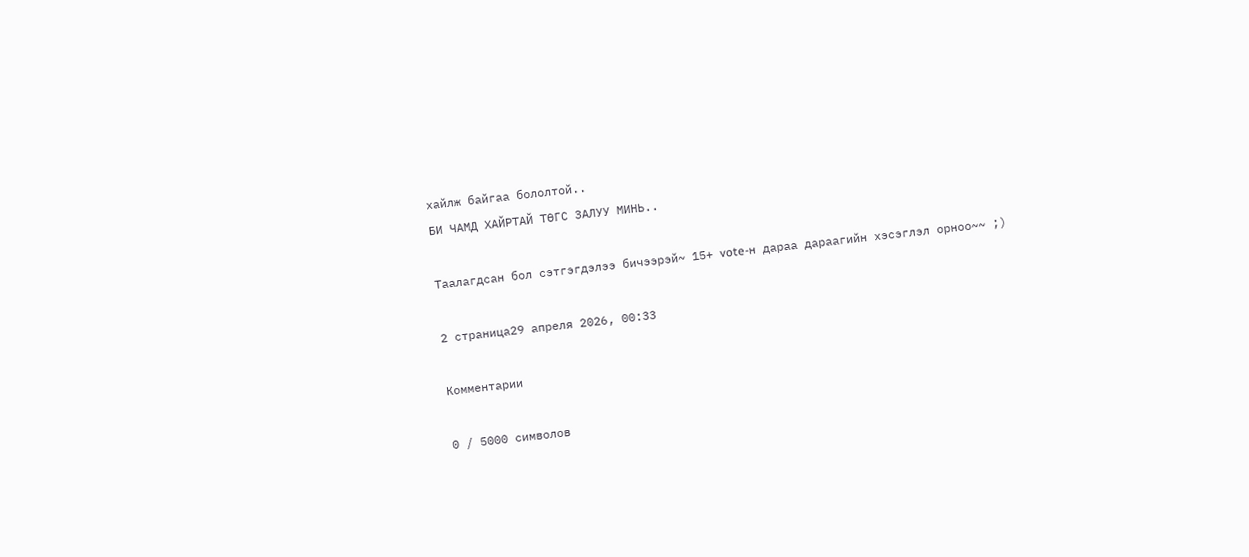хайлж байгаа бололтой..
БИ ЧАМД ХАЙРТАЙ ТӨГС ЗАЛУУ МИНЬ..

Таалагдсан бол сэтгэгдэлээ бичээрэй~ 15+ vote-н дараа дараагийн хэсэглэл орноо~~ ;)

2 страница29 апреля 2026, 00:33

Комментарии

0 / 5000 символов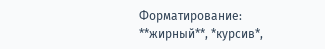Форматирование: **жирный**, *курсив*,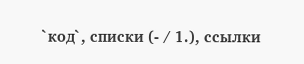`код`, списки (- / 1.), ссылки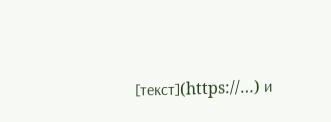[текст](https://…) и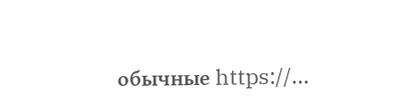обычные https://…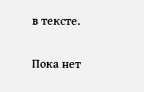в тексте.

Пока нет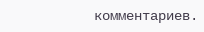комментариев.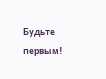Будьте первым!